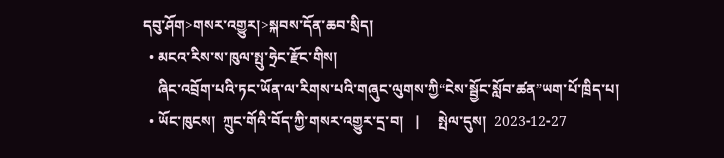དབུ་ཤོག>གསར་འགྱུར།>སྐབས་དོན་ཆབ་སྲིད།
  • མངའ་རིས་ས་ཁུལ་སྤུ་ཧྲེང་རྫོང་གིས།
    ཞིང་འབྲོག་པའི་ཏང་ཡོན་ལ་རིགས་པའི་གཞུང་ལུགས་ཀྱི“ངེས་སྦྱོང་སློབ་ཚན”ཡག་པོ་ཁྲིད་པ།
  • ཡོང་ཁུངས།  ཀྲུང་གོའི་བོད་ཀྱི་གསར་འགྱུར་དྲ་བ།   |     སྤེལ་དུས།  2023-12-27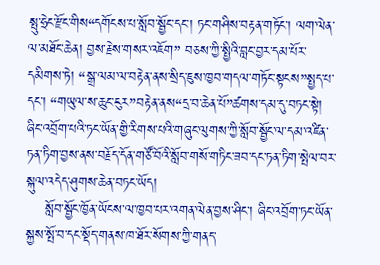སྤུ་ཧྲེང་རྫོང་གིས“དགོངས་པ་སློབ་སྦྱོང་དང་། ཏང་གཤིས་བརྟན་གཏོང་། ལག་ལེན་ལ་མཐོང་ཆེན། བྱས་རྗེས་གསར་འཇོག” བཅས་ཀྱི་སྤྱིའི་བླང་བྱར་དམ་པོར་དམིགས་ཏེ། “སྒྲ་ལམ་ལ་བརྟེན་ནས་སྲིད་ཇུས་ཁྱབ་གདལ་གཏོང་སྟངས”སྤྱད་པ་དང་། “གཡུལ་ས་ཆུང་ངུར”བརྟེན་ནས“དྲ་བ་ཆེན་པོ”ཚགས་དམ་དུ་བཏང་སྟེ། ཞིང་འབྲོག་པའི་ཏང་ཡོན་གྱི་རིགས་པའི་གཞུང་ལུགས་ཀྱི་སློབ་སྦྱོང་ལ་དམ་འཛིན་ཏན་ཏིག་བྱས་ནས་བརྗོད་དོན་གཙོ་བོའི་སློབ་གསོ་གཏིང་ཟབ་དང་ཏན་ཏིག་སྤེལ་བར་སྐུལ་འདེད་ཤུགས་ཆེན་བཏང་ཡོད།
    སློབ་སྦྱོང་ཁྱོན་ཡོངས་ལ་ཁྱབ་པར་འགན་ལེན་བྱས་ཤིང་། ཞིང་འབྲོག་ཏང་ཡོན་སྐྱས་སྤོ་བ་དང་སྡོད་གནས་ཁ་ཐོར་སོགས་ཀྱི་གནད་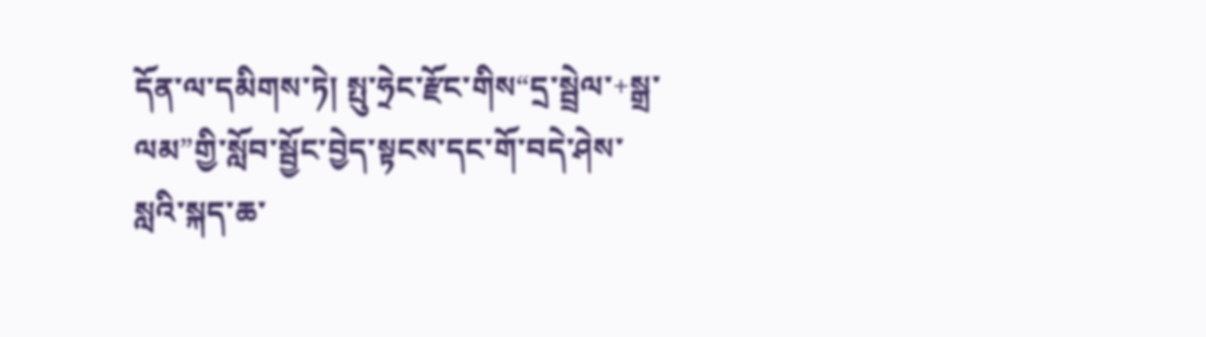དོན་ལ་དམིགས་ཏེ། སྤུ་ཧྲེང་རྫོང་གིས“དྲ་སྦྲེལ་+སྒྲ་ལམ”གྱི་སློབ་སྦྱོང་བྱེད་སྟངས་དང་གོ་བདེ་ཤེས་སླའི་སྐད་ཆ་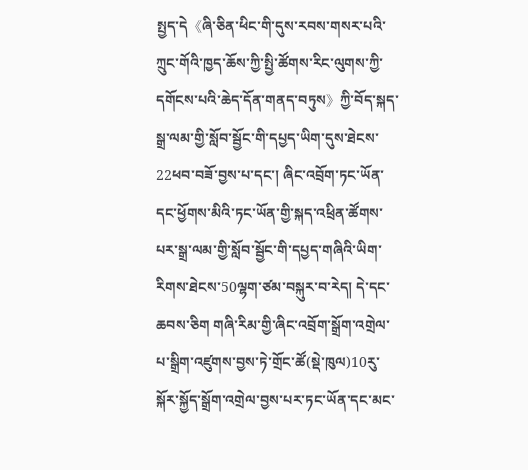སྤྱད་དེ《ཞི་ཅིན་ཕིང་གི་དུས་རབས་གསར་པའི་ཀྲུང་གོའི་ཁྱད་ཆོས་ཀྱི་སྤྱི་ཚོགས་རིང་ལུགས་ཀྱི་དགོངས་པའི་ཆེད་དོན་གནད་བཏུས》ཀྱི་བོད་སྐད་སྒྲ་ལམ་གྱི་སློབ་སྦྱོང་གི་དཔྱད་ཡིག་དུས་ཐེངས་22ཕབ་བཟོ་བྱས་པ་དང་། ཞིང་འབྲོག་ཏང་ཡོན་དང་ཕྱོགས་མིའི་ཏང་ཡོན་གྱི་སྐད་འཕྲིན་ཚོགས་པར་སྒྲ་ལམ་གྱི་སློབ་སྦྱོང་གི་དཔྱད་གཞིའི་ཡིག་རིགས་ཐེངས་50ལྷག་ཙམ་བསྐུར་བ་རེད། དེ་དང་ཆབས་ཅིག གཞི་རིམ་གྱི་ཞིང་འབྲོག་སྒྲོག་འགྲེལ་པ་སྒྲིག་འཛུགས་བྱས་ཏེ་གྲོང་ཚོ(སྡེ་ཁུལ)10རུ་སྐོར་སྐྱོད་སྒྲོག་འགྲེལ་བྱས་པར་ཏང་ཡོན་དང་མང་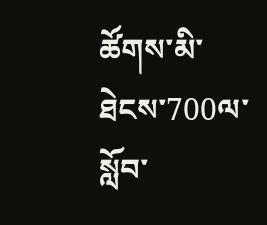ཚོགས་མི་ཐེངས་700ལ་སློབ་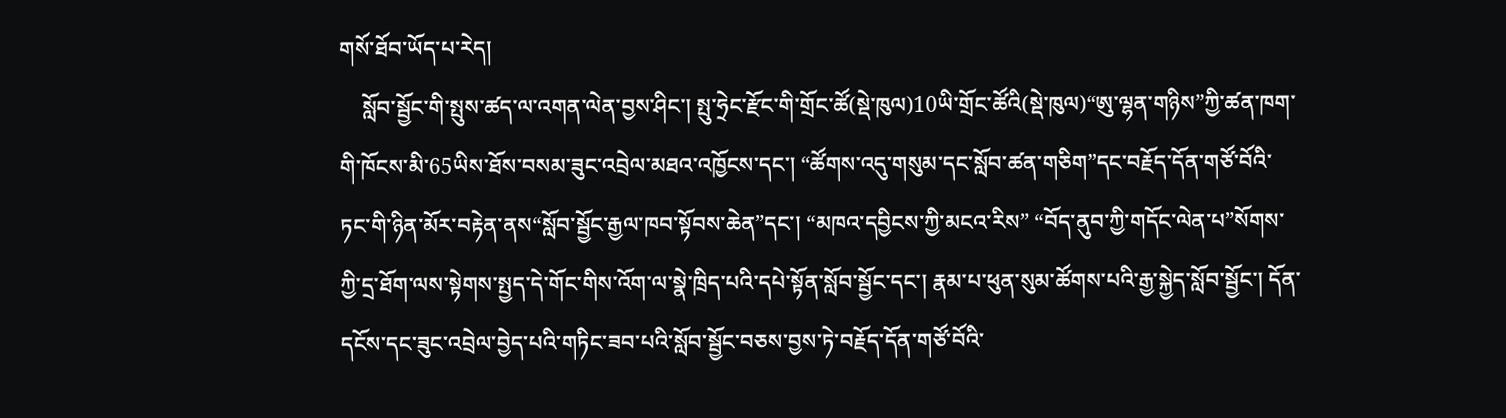གསོ་ཐོབ་ཡོད་པ་རེད།
    སློབ་སྦྱོང་གི་སྤུས་ཚད་ལ་འགན་ལེན་བྱས་ཤིང་། སྤུ་ཧྲེང་རྫོང་གི་གྲོང་ཚོ(སྡེ་ཁུལ)10ཡི་གྲོང་ཚོའི(སྡེ་ཁུལ)“ཨུ་ལྷན་གཉིས”ཀྱི་ཚན་ཁག་གི་ཁོངས་མི་65ཡིས་ཐོས་བསམ་ཟུང་འབྲེལ་མཐའ་འཁྱོངས་དང་། “ཚོགས་འདུ་གསུམ་དང་སློབ་ཚན་གཅིག”དང་བརྗོད་དོན་གཙོ་བོའི་ཏང་གི་ཉིན་མོར་བརྟེན་ནས“སློབ་སྦྱོང་རྒྱལ་ཁབ་སྟོབས་ཆེན”དང་། “མཁའ་དབྱིངས་ཀྱི་མངའ་རིས” “བོད་ནུབ་ཀྱི་གདོང་ལེན་པ”སོགས་ཀྱི་དྲ་ཐོག་ལས་སྟེགས་སྤྱད་དེ་གོང་གིས་འོག་ལ་སྣེ་ཁྲིད་པའི་དཔེ་སྟོན་སློབ་སྦྱོང་དང་། རྣམ་པ་ཕུན་སུམ་ཚོགས་པའི་རྒྱ་སྐྱེད་སློབ་སྦྱོང་། དོན་དངོས་དང་ཟུང་འབྲེལ་བྱེད་པའི་གཏིང་ཟབ་པའི་སློབ་སྦྱོང་བཅས་བྱས་ཏེ་བརྗོད་དོན་གཙོ་བོའི་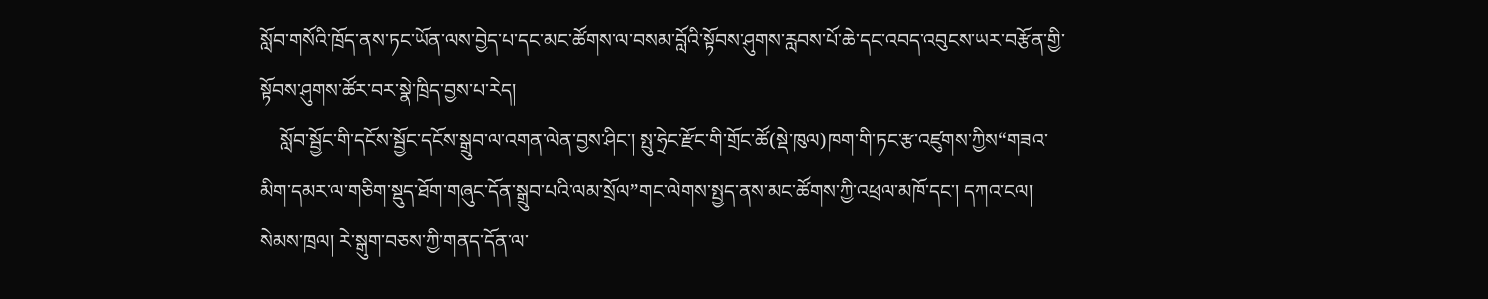སློབ་གསོའི་ཁྲོད་ནས་ཏང་ཡོན་ལས་བྱེད་པ་དང་མང་ཚོགས་ལ་བསམ་བློའི་སྟོབས་ཤུགས་རླབས་པོ་ཆེ་དང་འབད་འབུངས་ཡར་བརྩོན་གྱི་སྟོབས་ཤུགས་ཚོར་བར་སྣེ་ཁྲིད་བྱས་པ་རེད།
    སློབ་སྦྱོང་གི་དངོས་སྦྱོང་དངོས་སྒྲུབ་ལ་འགན་ལེན་བྱས་ཤིང་། སྤུ་ཧྲེང་རྫོང་གི་གྲོང་ཚོ(སྡེ་ཁུལ)ཁག་གི་ཏང་རྩ་འཛུགས་ཀྱིས“གཟའ་མིག་དམར་ལ་གཅིག་སྡུད་ཐོག་གཞུང་དོན་སྒྲུབ་པའི་ལམ་སྲོལ”གང་ལེགས་སྤྱད་ནས་མང་ཚོགས་ཀྱི་འཕྲལ་མཁོ་དང་། དཀའ་ངལ། སེམས་ཁྲལ། རེ་སྒུག་བཅས་ཀྱི་གནད་དོན་ལ་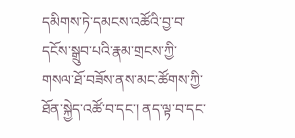དམིགས་ཏེ་དམངས་འཚོའི་བྱ་བ་དངོས་སྒྲུབ་པའི་རྣམ་གྲངས་ཀྱི་གསལ་ཐོ་བཟོས་ནས་མང་ཚོགས་ཀྱི་ཐོན་སྐྱེད་འཚོ་བ་དང་། ནད་ལྟ་བ་དང་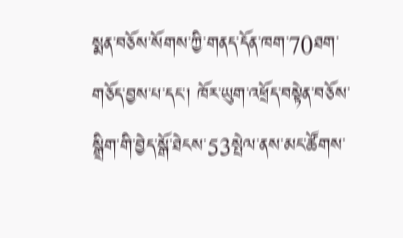སྨན་བཅོས་སོགས་ཀྱི་གནད་དོན་ཁག་70ཐག་གཅོད་བྱས་པ་དང་། ཁོར་ཡུག་འཕྲོད་བསྟེན་བཅོས་སྒྲིག་གི་བྱེད་སྒོ་ཐེངས་53སྤེལ་ནས་མང་ཚོགས་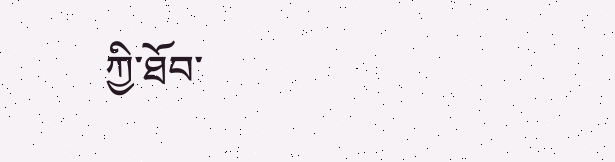ཀྱི་ཐོབ་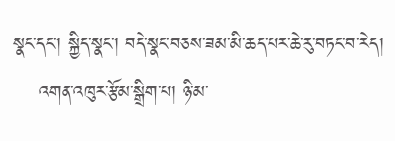སྣང་དང་། སྐྱིད་སྣང་། བདེ་སྣང་བཅས་ཟམ་མི་ཆད་པར་ཆེ་རུ་བཏང་བ་རེད།
    འགན་འཁུར་རྩོམ་སྒྲིག་པ། ཉི་མ་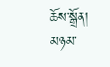ཆོས་སྒྲོན།
མཉམ་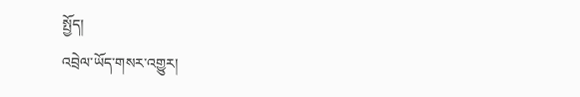སྤྱོད།
འབྲེལ་ཡོད་གསར་འགྱུར།